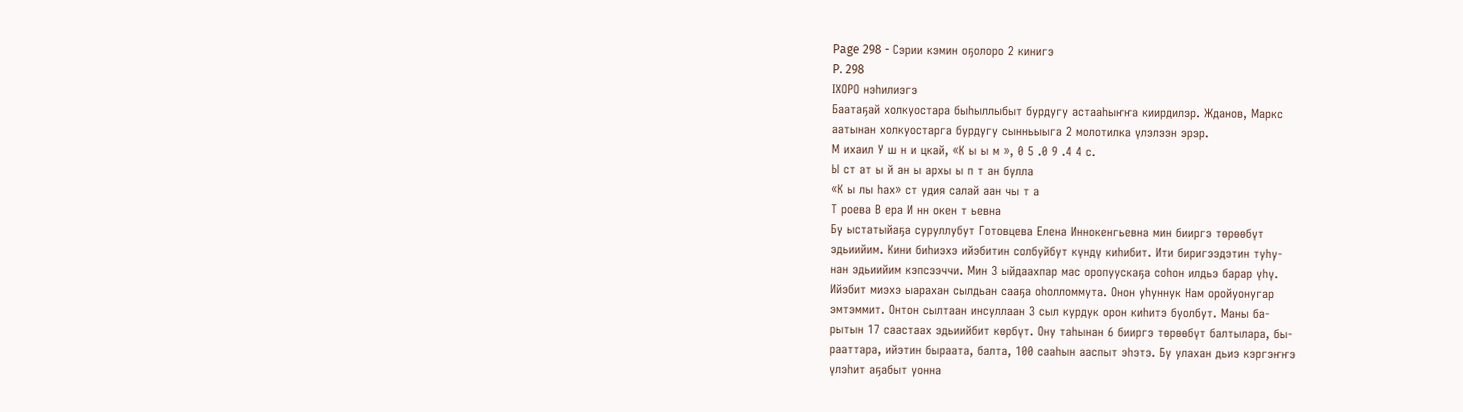Page 298 - Сэрии кэмин оҕолоро 2 кинигэ
P. 298
IХОРО нэһилиэгэ
Баатаҕай холкуостара быһыллыбыт бурдугу астааһыҥҥа киирдилэр. Жданов, Маркс
аатынан холкуостарга бурдугу сынньыыга 2 молотилка үлэлээн эрэр.
М ихаил У ш н и цкай, «К ы ы м », 0 5 .0 9 .4 4 с.
Ы ст ат ы й ан ы архы ы п т ан булла
«К ы лы һах» ст удия салай аан чы т а
Т роева В ера И нн окен т ьевна
Бу ыстатыйаҕа суруллубут Готовцева Елена Иннокенгьевна мин бииргэ төрөөбүт
эдьиийим. Кини биһиэхэ ийэбитин солбуйбут күндү киһибит. Ити биригээдэтин туһу-
нан эдьиийим кэпсээччи. Мин 3 ыйдаахпар мас оропуускаҕа соһон илдьэ барар үһү.
Ийэбит миэхэ ыарахан сылдьан сааҕа оһолломмута. Онон уһуннук Нам оройуонугар
эмтэммит. Онтон сылтаан инсуллаан 3 сыл курдук орон киһитэ буолбут. Маны ба-
рытын 17 саастаах эдьиийбит көрбүт. Ону таһынан 6 бииргэ төрөөбүт балтылара, бы-
рааттара, ийэтин быраата, балта, 100 сааһын ааспыт эһэтэ. Бу улахан дьиэ кэргэҥҥэ
үлэһит аҕабыт уонна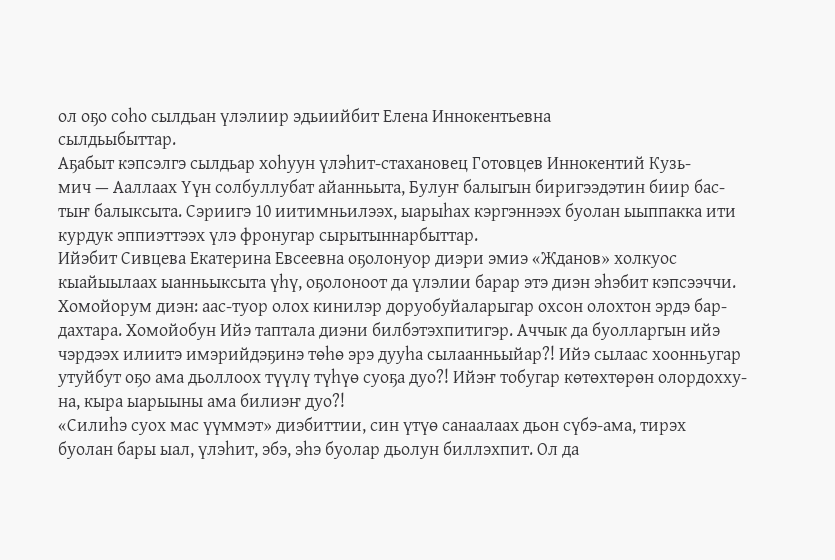ол оҕо соһо сылдьан үлэлиир эдьиийбит Елена Иннокентьевна
сылдьыбыттар.
Аҕабыт кэпсэлгэ сылдьар хоһуун үлэһит-стахановец Готовцев Иннокентий Кузь-
мич — Ааллаах Үүн солбуллубат айанньыта, Булуҥ балыгын биригээдэтин биир бас-
тыҥ балыксыта. Сэриигэ 10 иитимньилээх, ыарыһах кэргэннээх буолан ыыппакка ити
курдук эппиэттээх үлэ фронугар сырытыннарбыттар.
Ийэбит Сивцева Екатерина Евсеевна оҕолонуор диэри эмиэ «Жданов» холкуос
кыайыылаах ыанньыксыта үһү, оҕолоноот да үлэлии барар этэ диэн эһэбит кэпсээччи.
Хомойорум диэн: аас-туор олох кинилэр доруобуйаларыгар охсон олохтон эрдэ бар-
дахтара. Хомойобун Ийэ таптала диэни билбэтэхпитигэр. Аччык да буолларгын ийэ
чэрдээх илиитэ имэрийдэҕинэ төһө эрэ дууһа сылаанньыйар?! Ийэ сылаас хоонньугар
утуйбут оҕо ама дьоллоох түүлү түһүө суоҕа дуо?! Ийэҥ тобугар көтөхтөрөн олордохху-
на, кыра ыарыыны ама билиэҥ дуо?!
«Силиһэ суох мас үүммэт» диэбиттии, син үтүө санаалаах дьон сүбэ-ама, тирэх
буолан бары ыал, үлэһит, эбэ, эһэ буолар дьолун биллэхпит. Ол да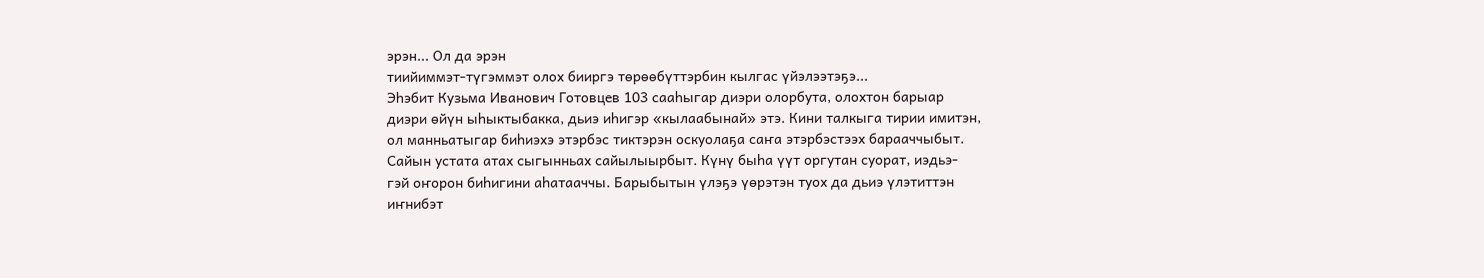эрэн... Ол да эрэн
тиийиммэт-түгэммэт олох бииргэ төрөөбүттэрбин кылгас үйэлээтэҕэ...
Эһэбит Кузьма Иванович Готовцев 103 сааһыгар диэри олорбута, олохтон барыар
диэри өйүн ыһыктыбакка, дьиэ иһигэр «кылаабынай» этэ. Кини талкыга тирии имитэн,
ол манньатыгар биһиэхэ этэрбэс тиктэрэн оскуолаҕа саҥа этэрбэстээх барааччыбыт.
Сайын устата атах сыгынньах сайылыырбыт. Күнү быһа үүт оргутан суорат, иэдьэ-
гэй оҥорон биһигини аһатааччы. Барыбытын үлэҕэ үөрэтэн туох да дьиэ үлэтиттэн
иҥнибэт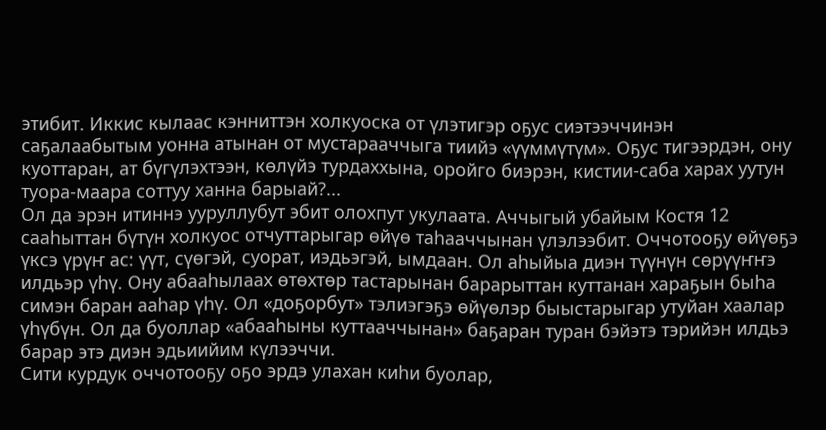этибит. Иккис кылаас кэнниттэн холкуоска от үлэтигэр оҕус сиэтээччинэн
саҕалаабытым уонна атынан от мустарааччыга тиийэ «үүммүтүм». Оҕус тигээрдэн, ону
куоттаран, ат бүгүлэхтээн, көлүйэ турдаххына, оройго биэрэн, кистии-саба харах уутун
туора-маара соттуу ханна барыай?...
Ол да эрэн итиннэ ууруллубут эбит олохпут укулаата. Аччыгый убайым Костя 12
сааһыттан бүтүн холкуос отчуттарыгар өйүө таһааччынан үлэлээбит. Оччотооҕу өйүөҕэ
үксэ үрүҥ ас: үүт, сүөгэй, суорат, иэдьэгэй, ымдаан. Ол аһыйыа диэн түүнүн сөрүүҥҥэ
илдьэр үһү. Ону абааһылаах өтөхтөр тастарынан барарыттан куттанан хараҕын быһа
симэн баран ааһар үһү. Ол «доҕорбут» тэлиэгэҕэ өйүөлэр быыстарыгар утуйан хаалар
үһүбүн. Ол да буоллар «абааһыны куттааччынан» баҕаран туран бэйэтэ тэрийэн илдьэ
барар этэ диэн эдьиийим күлээччи.
Сити курдук оччотооҕу оҕо эрдэ улахан киһи буолар,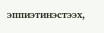эппиэтинэстээх,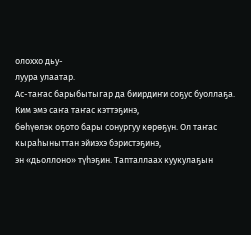олоххо дьу-
луура улаатар.
Ас-таҥас барыбытыгар да биирдиҥи соҕус буоллаҕа. Ким эмэ саҥа таҥас кэттэҕинэ,
бөһүөлэк оҕото бары сонургуу көрөҕүн. Ол таҥас кыраһыныттан эйиэхэ бэристэҕинэ,
эн «дьоллоно» түһэҕин. Тапталлаах куукулаҕын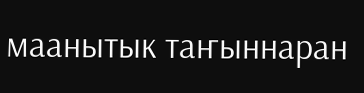маанытык таҥыннаран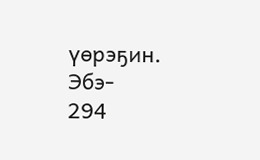үөрэҕин. Эбэ-
294